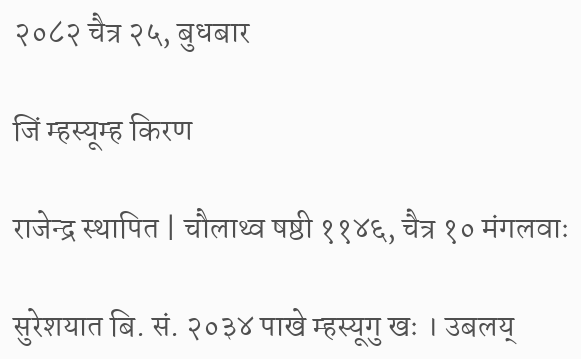२०८२ चैत्र २५, बुधबार

जिं म्हस्यूम्ह किरण

राजेन्द्र स्थापित | चौलाथ्व षष्ठी ११४६, चैत्र १० मंगलवाः

सुरेशयात बि. सं. २०३४ पाखे म्हस्यूगु खः । उबलय्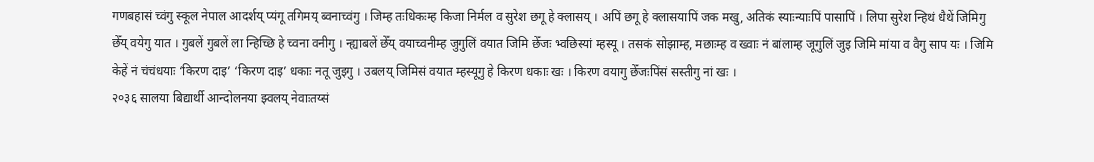गणबहासं च्वंगु स्कूल नेपाल आदर्शय् प्यंगू तगिमय् ब्वनाच्वंगु । जिम्ह तःधिकःम्ह किजा निर्मल व सुरेश छगू हे क्लासय् । अपिं छगू हे क्लासयापिं जक मखु, अतिकं स्याःन्याःपिं पासापिं । लिपा सुरेश न्हिथं धैथें जिमिगु छेँय् वयेगु यात । गुबलें गुबलें ला न्हिच्छि हे च्वना वनीगु । न्ह्याबलें छेँय् वयाच्वनीम्ह जुगुलिं वयात जिमि छेँजः भ्वछिस्यां म्हस्यू । तसकं सोझाम्ह, मछाःम्ह व ख्वाः नं बांलाम्ह जूगुलिं जुइ जिमि मांया व वैगु साप यः । जिमि केहें नं चंचंधयाः ‘किरण दाइ’ ‘किरण दाइ’ धकाः नतू जुइगु । उबलय् जिमिसं वयात म्हस्यूगु हे किरण धकाः खः । किरण वयागु छेँजःपिंसं सस्तीगु नां खः ।
२०३६ सालया बिद्यार्थी आन्दोलनया झ्वलय् नेवाःतय्सं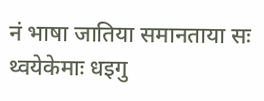नं भाषा जातिया समानताया सः थ्वयेकेमाः धइगु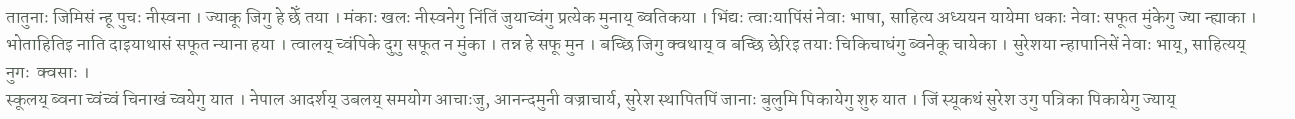तातुनाः जिमिसं न्हू पुचः नीस्वना । ज्याकू जिगु हे छेँ तया । मंकाः खलः नीस्वनेगु निंतिं जुयाच्वंगु प्रत्येक मुनाय् ब्वतिकया । भिंद्यः त्वाःयापिंसं नेवाः भाषा, साहित्य अध्ययन यायेमा धकाः नेवाः सफूत मुंकेगु ज्या न्ह्याका । भोताहितिइ नाति दाइयाथासं सफूत न्याना हया । त्वालय् च्वंपिके दुगु सफूत न मुंका । तन्न हे सफू मुन । बच्छि जिगु क्वथाय् व बच्छि छेरिइ तयाः चिकिचाधंगु ब्वनेकू चायेका । सुरेशया न्हापानिसें नेवाः भाय्, साहित्यय् नुगः  क्वसाः ।
स्कूलय् ब्वना च्वंच्वं चिनाखं च्वयेगु यात । नेपाल आदर्शय् उबलय् समयोग आचाःजु, आनन्दमुनी वज्राचार्य, सुरेश स्थापितपिं जानाः बुलुमि पिकायेगु शुरु यात । जिं स्यूकथं सुरेश उगु पत्रिका पिकायेगु ज्याय्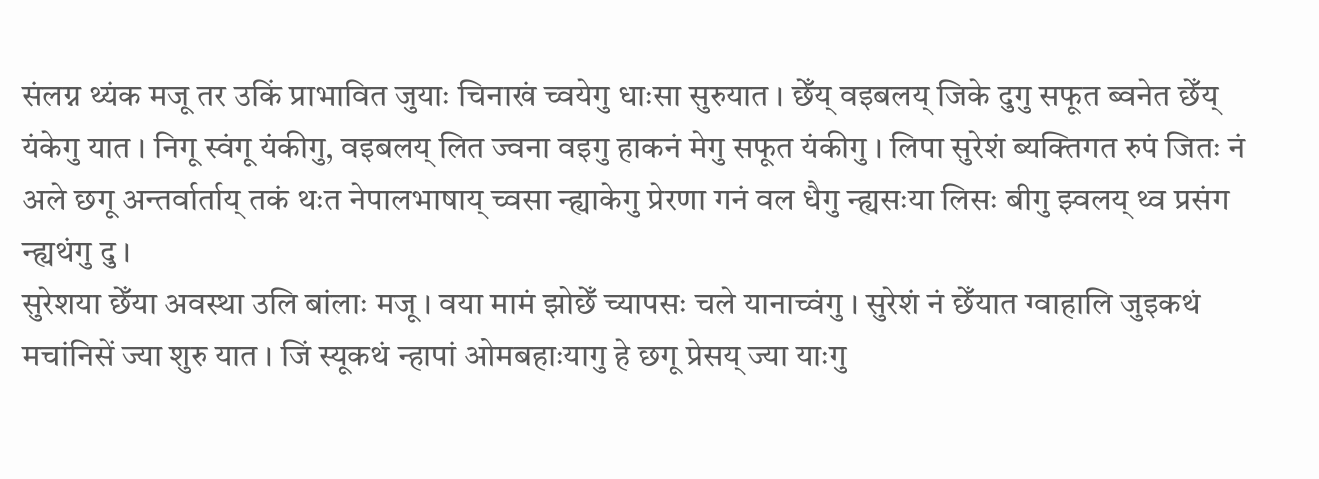संलग्न थ्यंक मजू तर उकिं प्राभावित जुयाः चिनाखं च्वयेगु धाःसा सुरुयात । छेँय् वइबलय् जिके दुगु सफूत ब्वनेत छेँय् यंकेगु यात । निगू स्वंगू यंकीगु, वइबलय् लित ज्वना वइगु हाकनं मेगु सफूत यंकीगु । लिपा सुरेशं ब्यक्तिगत रुपं जितः नं अले छगू अन्तर्वार्ताय् तकं थःत नेपालभाषाय् च्वसा न्ह्याकेगु प्रेरणा गनं वल धैगु न्ह्यसःया लिसः बीगु झ्वलय् थ्व प्रसंग न्ह्यथंगु दु ।
सुरेशया छेँया अवस्था उलि बांलाः मजू । वया मामं झोछेँ च्यापसः चले यानाच्वंगु । सुरेशं नं छेँयात ग्वाहालि जुइकथं मचांनिसें ज्या शुरु यात । जिं स्यूकथं न्हापां ओमबहाःयागु हे छगू प्रेसय् ज्या याःगु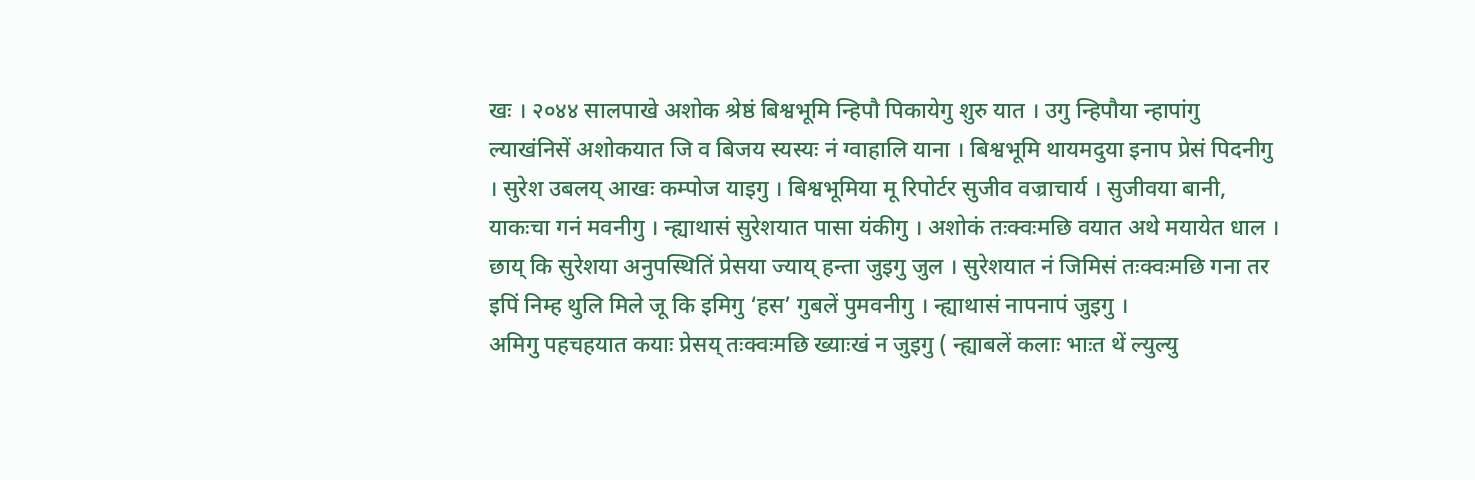खः । २०४४ सालपाखे अशोक श्रेष्ठं बिश्वभूमि न्हिपौ पिकायेगु शुरु यात । उगु न्हिपौया न्हापांगु ल्याखंनिसें अशोकयात जि व बिजय स्यस्यः नं ग्वाहालि याना । बिश्वभूमि थायमदुया इनाप प्रेसं पिदनीगु । सुरेश उबलय् आखः कम्पोज याइगु । बिश्वभूमिया मू रिपोर्टर सुजीव वज्राचार्य । सुजीवया बानी, याकःचा गनं मवनीगु । न्ह्याथासं सुरेशयात पासा यंकीगु । अशोकं तःक्वःमछि वयात अथे मयायेत धाल । छाय् कि सुरेशया अनुपस्थितिं प्रेसया ज्याय् हन्ता जुइगु जुल । सुरेशयात नं जिमिसं तःक्वःमछि गना तर इपिं निम्ह थुलि मिले जू कि इमिगु ‘हस’ गुबलें पुमवनीगु । न्ह्याथासं नापनापं जुइगु ।
अमिगु पहचहयात कयाः प्रेसय् तःक्वःमछि ख्याःखं न जुइगु ( न्ह्याबलें कलाः भाःत थें ल्युल्यु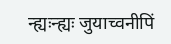न्ह्यःन्ह्यः जुयाच्वनीपिं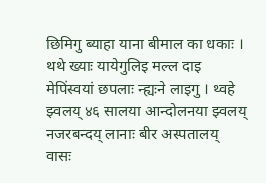छिमिगु ब्याहा याना बीमाल का धकाः । थथे ख्याः यायेगुलिइ मल्ल दाइ मेपिंस्वयां छपलाः न्ह्यःने लाइगु । थ्वहे झ्वलय् ४६ सालया आन्दोलनया झ्वलय् नजरबन्दय् लानाः बीर अस्पतालय् वासः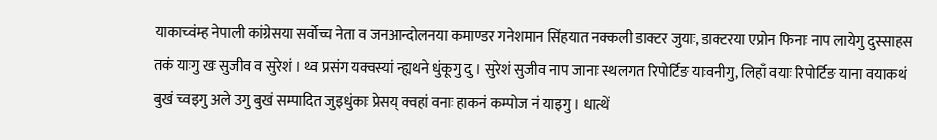याकाच्वंम्ह नेपाली कांग्रेसया सर्वोच्च नेता व जनआन्दोलनया कमाण्डर गनेशमान सिंहयात नक्कली डाक्टर जुयाः, डाक्टरया एप्रोन फिनाः नाप लायेगु दुस्साहस तकं याःगु खः सुजीव व सुरेशं । थ्व प्रसंग यक्वस्यां न्ह्यथने धुंकूगु दु । सुरेशं सुजीव नाप जानाः स्थलगत रिपोर्टिङ याःवनीगु, लिहाँ वयाः रिपोर्टिङ याना वयाकथं बुखं च्वइगु अले उगु बुखं सम्पादित जुइधुंकाः प्रेसय् क्वहां वनाः हाकनं कम्पोज नं याइगु । धात्थें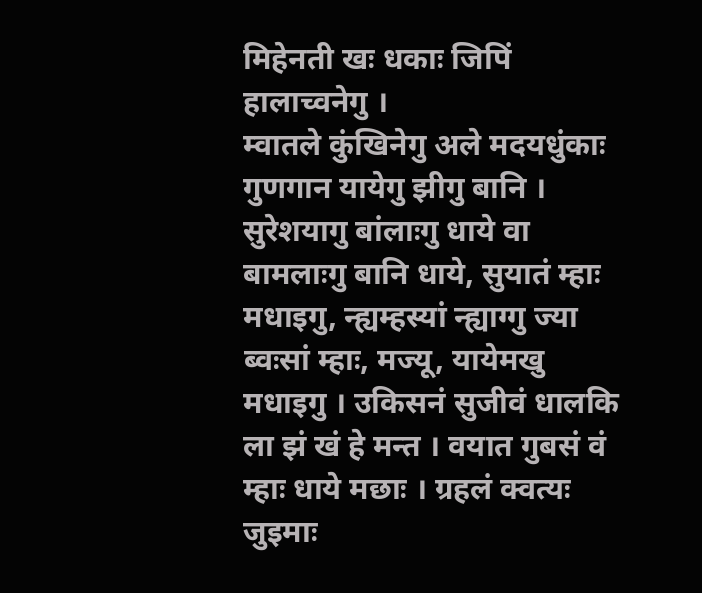मिहेनती खः धकाः जिपिं हालाच्वनेगु ।
म्वातले कुंखिनेगु अले मदयधुंकाः गुणगान यायेगु झीगु बानि । सुरेशयागु बांलाःगु धाये वा बामलाःगु बानि धाये, सुयातं म्हाः मधाइगु, न्ह्यम्हस्यां न्ह्याग्गु ज्या ब्वःसां म्हाः, मज्यू, यायेमखु मधाइगु । उकिसनं सुजीवं धालकि ला झं खं हे मन्त । वयात गुबसं वं म्हाः धाये मछाः । ग्रहलं क्वत्यः जुइमाः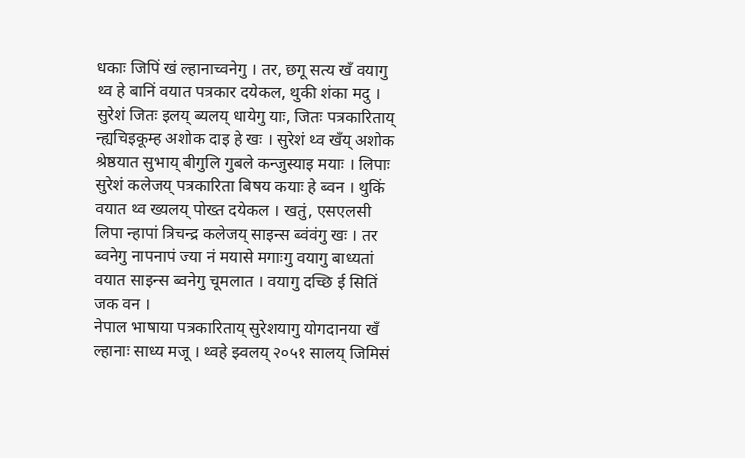धकाः जिपिं खं ल्हानाच्वनेगु । तर, छगू सत्य खँ वयागु थ्व हे बानिं वयात पत्रकार दयेकल, थुकी शंका मदु । सुरेशं जितः इलय् ब्यलय् धायेगु याः, जितः पत्रकारिताय् न्ह्यचिइकूम्ह अशोक दाइ हे खः । सुरेशं थ्व खँय् अशोक श्रेष्ठयात सुभाय् बीगुलि गुबले कन्जुस्याइ मयाः । लिपाः सुरेशं कलेजय् पत्रकारिता बिषय कयाः हे ब्वन । थुकिं वयात थ्व ख्यलय् पोख्त दयेकल । खतुं, एसएलसी लिपा न्हापां त्रिचन्द्र कलेजय् साइन्स ब्वंवंगु खः । तर ब्वनेगु नापनापं ज्या नं मयासे मगाःगु वयागु बाध्यतां वयात साइन्स ब्वनेगु चूमलात । वयागु दच्छि ई सितिं जक वन ।
नेपाल भाषाया पत्रकारिताय् सुरेशयागु योगदानया खँ ल्हानाः साध्य मजू । थ्वहे झ्वलय् २०५१ सालय् जिमिसं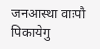जनआस्था वाःपौ पिकायेगु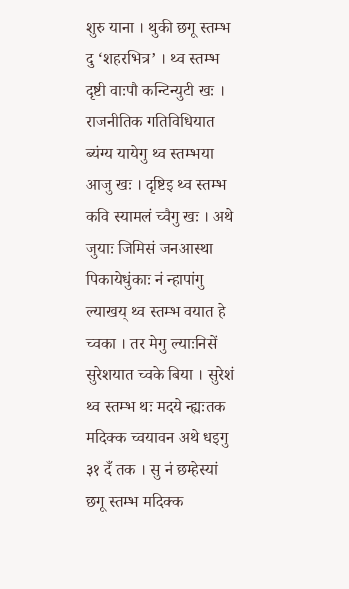शुरु याना । थुकी छगू स्तम्भ दु ‘शहरभित्र’ । थ्व स्तम्भ दृष्टी वाःपौ कन्टिन्युटी खः । राजनीतिक गतिविधियात ब्यंग्य यायेगु थ्व स्तम्भया आजु खः । दृष्टिइ थ्व स्तम्भ कवि स्यामलं च्वैगु खः । अथे जुयाः जिमिसं जनआस्था पिकायेधुंकाः नं न्हापांगु ल्याखय् थ्व स्तम्भ वयात हे च्वका । तर मेगु ल्याःनिसें सुरेशयात च्वके बिया । सुरेशं थ्व स्तम्भ थः मदये न्ह्यःतक मदिक्क च्वयावन अथे धइगु ३१ दँ तक । सु नं छम्हेस्यां छगू स्तम्भ मदिक्क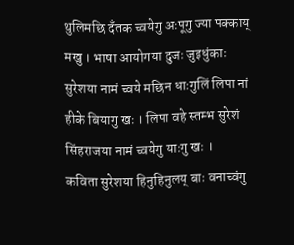थुलिमछि दँतक च्वयेगु अःपूगु ज्या पक्काय् मखु । भाषा आयोगया दुजः जुइधुंकाः  सुरेशया नामं च्वये मछिन धाःगुलिं लिपा नां हीके बियागु खः । लिपा वहे स्तम्भ सुरेशं सिंहराजया नामं च्वयेगु याःगु खः ।
कविता सुरेशया हिनुहिनुलय् बाः वनाच्वंगु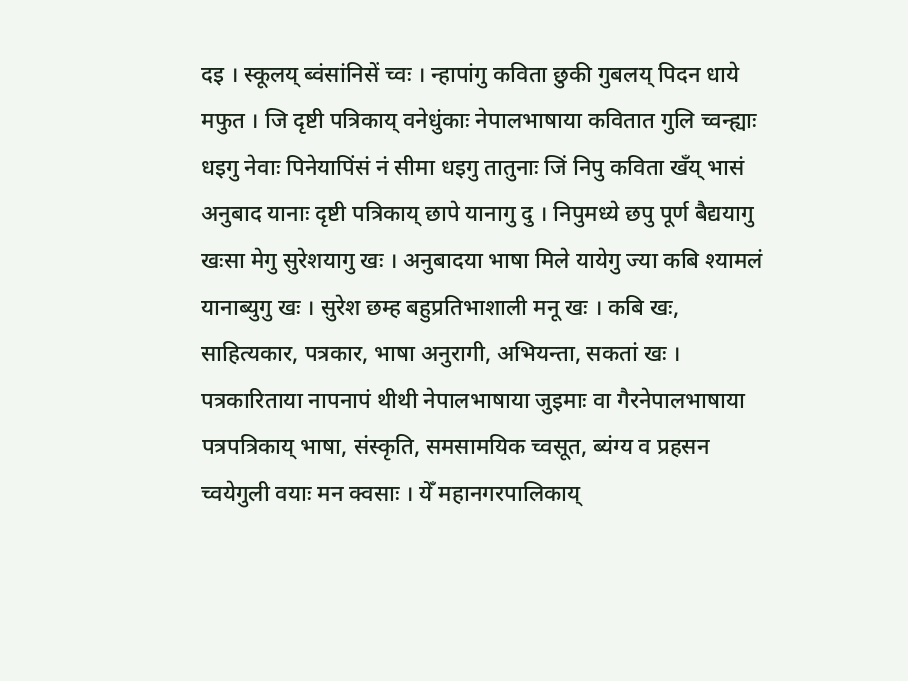दइ । स्कूलय् ब्वंसांनिसें च्वः । न्हापांगु कविता छुकी गुबलय् पिदन धाये मफुत । जि दृष्टी पत्रिकाय् वनेधुंकाः नेपालभाषाया कवितात गुलि च्वन्ह्याः  धइगु नेवाः पिनेयापिंसं नं सीमा धइगु तातुनाः जिं निपु कविता खँय् भासं अनुबाद यानाः दृष्टी पत्रिकाय् छापे यानागु दु । निपुमध्ये छपु पूर्ण बैद्ययागु खःसा मेगु सुरेशयागु खः । अनुबादया भाषा मिले यायेगु ज्या कबि श्यामलं यानाब्युगु खः । सुरेश छम्ह बहुप्रतिभाशाली मनू खः । कबि खः, साहित्यकार, पत्रकार, भाषा अनुरागी, अभियन्ता, सकतां खः । पत्रकारिताया नापनापं थीथी नेपालभाषाया जुइमाः वा गैरनेपालभाषाया पत्रपत्रिकाय् भाषा, संस्कृति, समसामयिक च्वसूत, ब्यंग्य व प्रहसन च्वयेगुली वयाः मन क्वसाः । येँ महानगरपालिकाय्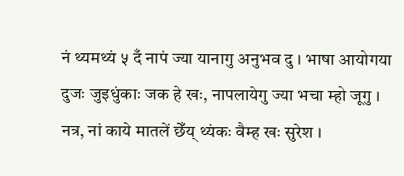नं थ्यमथ्यं ५ दँ नापं ज्या यानागु अनुभव दु । भाषा आयोगया दुजः जुइधुंकाः जक हे खः, नापलायेगु ज्या भचा म्हो जूगु । नत्र, नां काये मातलें छेँय् थ्यंकः वैम्ह खः सुरेश ।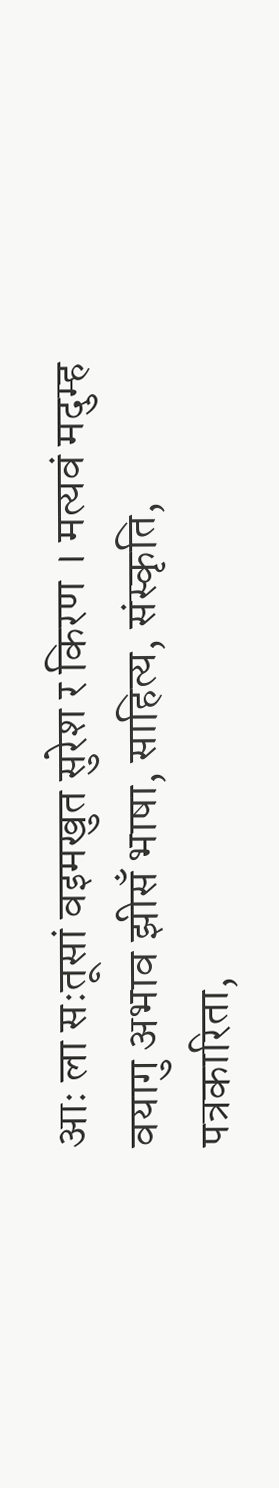आः ला सःतूसां वइमखुत सुरेश र किरण । मत्यवं मदुम्ह वयागु अभाव झीसँ भाषा, साहित्य, संस्कृति, पत्रकारिता,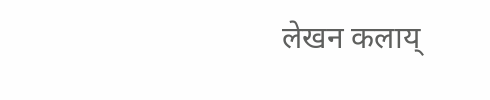लेखन कलाय्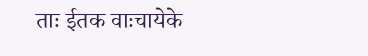ताः ईतक वाःचायेके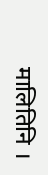मालितिनि ।